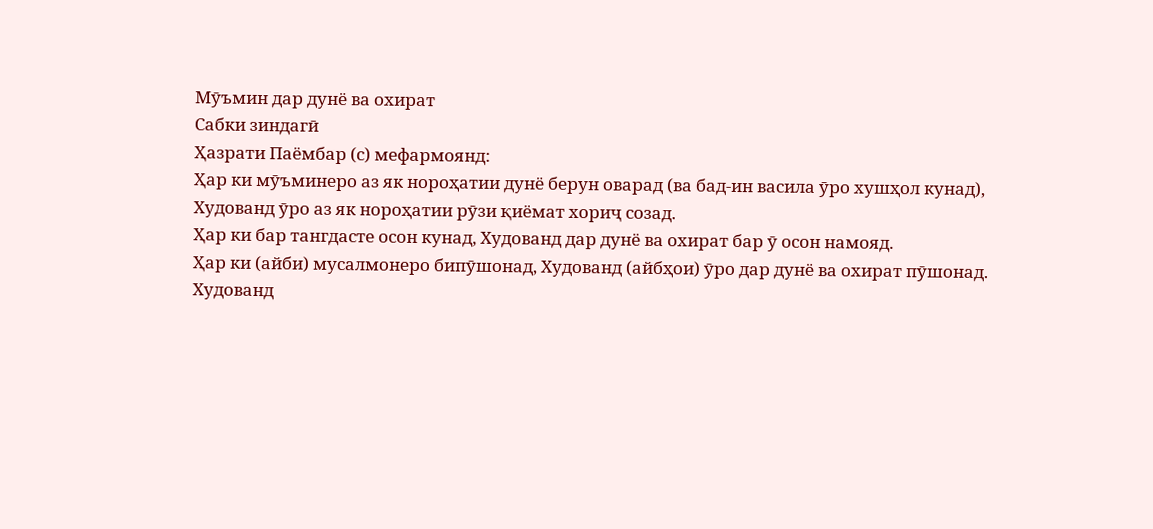Мӯъмин дар дунё ва охират
Сабки зиндагӣ
Ҳазрати Паёмбар (с) мефармоянд:
Ҳар ки мӯъминеро аз як нороҳатии дунё берун оварад (ва бад-ин васила ӯро хушҳол кунад), Худованд ӯро аз як нороҳатии рӯзи қиёмат хориҷ созад.
Ҳар ки бар тангдасте осон кунад, Худованд дар дунё ва охират бар ӯ осон намояд.
Ҳар ки (айби) мусалмонеро бипӯшонад, Худованд (айбҳои) ӯро дар дунё ва охират пӯшонад.
Худованд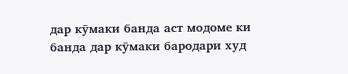дар кӯмаки банда аст модоме ки банда дар кӯмаки бародари худ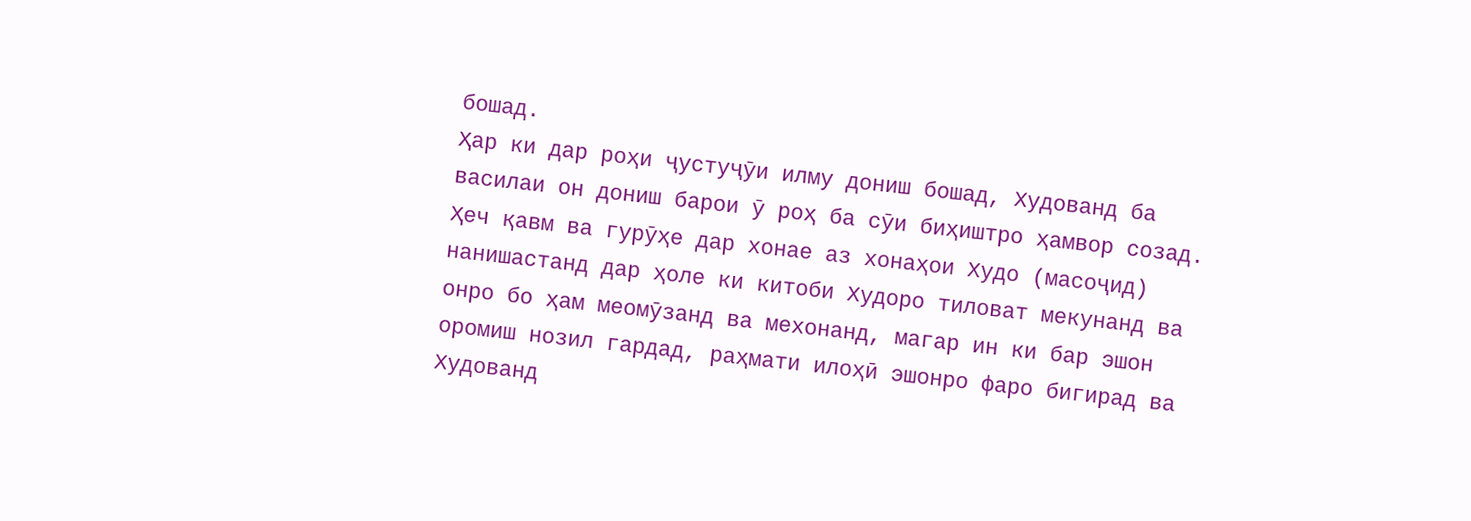бошад.
Ҳар ки дар роҳи ҷустуҷӯи илму дониш бошад, Худованд ба василаи он дониш барои ӯ роҳ ба сӯи биҳиштро ҳамвор созад.
Ҳеч қавм ва гурӯҳе дар хонае аз хонаҳои Худо (масоҷид) нанишастанд дар ҳоле ки китоби Худоро тиловат мекунанд ва онро бо ҳам меомӯзанд ва мехонанд, магар ин ки бар эшон оромиш нозил гардад, раҳмати илоҳӣ эшонро фаро бигирад ва Худованд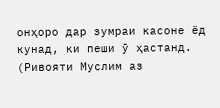онҳоро дар зумраи касоне ёд кунад, ки пеши ӯ ҳастанд.
(Ривояти Муслим аз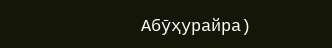Абӯҳурайра)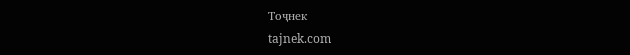Тоҷнек
tajnek.com